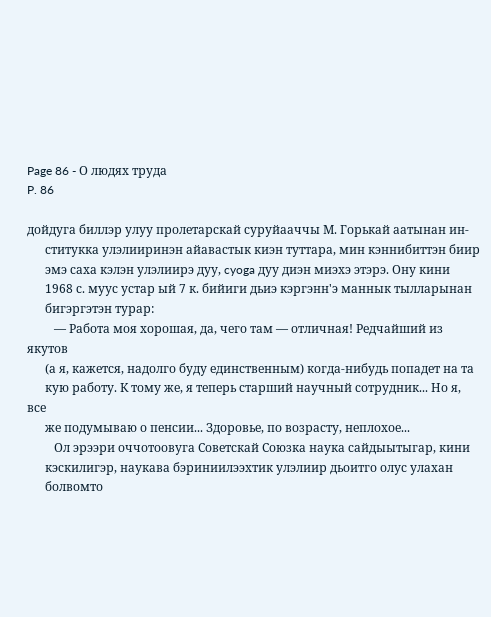Page 86 - О людях труда
P. 86

дойдуга биллэр улуу пролетарскай суруйааччы М. Горькай аатынан ин-
      ститукка улэлииринэн айавастык киэн туттара, мин кэннибиттэн биир
      эмэ саха кэлэн улэлиирэ дуу, cyoga дуу диэн миэхэ этэрэ. Ону кини
      1968 с. муус устар ый 7 к. бийиги дьиэ кэргэнн'э маннык тылларынан
      бигэргэтэн турар:
         — Работа моя хорошая, да, чего там — отличная! Редчайший из якутов
      (а я, кажется, надолго буду единственным) когда-нибудь попадет на та
      кую работу. К тому же, я теперь старший научный сотрудник... Но я, все
      же подумываю о пенсии... Здоровье, по возрасту, неплохое...
         Ол эрээри оччотоовуга Советскай Союзка наука сайдыытыгар, кини
      кэскилигэр, наукава бэриниилээхтик улэлиир дьоитго олус улахан
      болвомто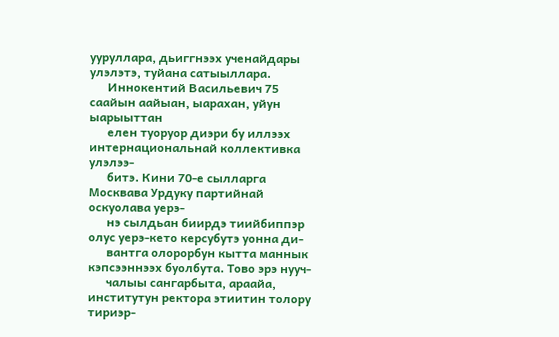ууруллара, дьиггнээх ученайдары улэлэтэ, туйана сатыыллара.
      Иннокентий Васильевич 75 саайын аайыан, ыарахан, уйун ыарыыттан
      елен туоруор диэри бу иллээх интернациональнай коллективка улэлээ-
      битэ. Кини 70-е сылларга Москвава Урдуку партийнай оскуолава уерэ-
      нэ сылдьан биирдэ тиийбиппэр олус уерэ-кето керсубутэ уонна ди-
      вантга олорорбун кытта маннык кэпсээннээх буолбута. Тово эрэ нууч-
      чалыы сангарбыта, араайа, институтун ректора этиитин толору тириэр-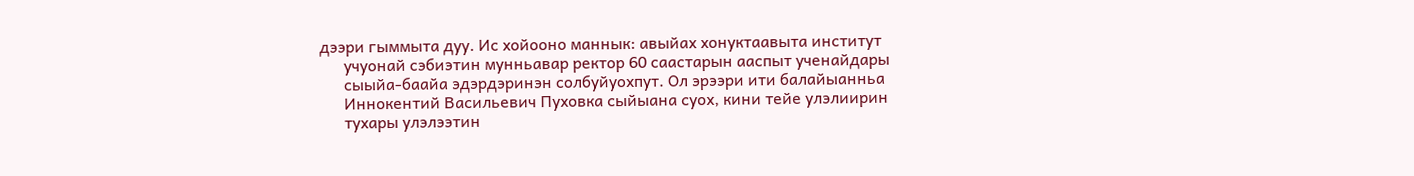дээри гыммыта дуу. Ис хойооно маннык: авыйах хонуктаавыта институт
      учуонай сэбиэтин мунньавар ректор 60 саастарын ааспыт ученайдары
      сыыйа-баайа эдэрдэринэн солбуйуохпут. Ол эрээри ити балайыанньа
      Иннокентий Васильевич Пуховка сыйыана суох, кини тейе улэлиирин
      тухары улэлээтин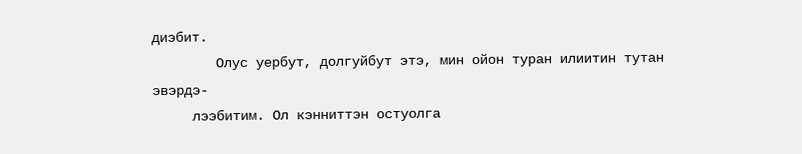диэбит.
        Олус уербут, долгуйбут этэ, мин ойон туран илиитин тутан эвэрдэ-
     лээбитим. Ол кэнниттэн остуолга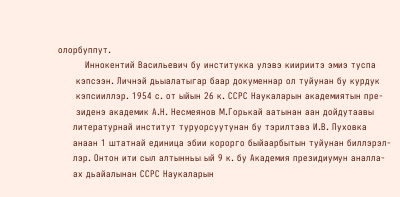олорбуппут.
         Иннокентий Васильевич бу институкка улэвэ киириитэ эмиэ туспа
      кэпсээн. Личнэй дьыалатыгар баар докуменнар ол туйунан бу курдук
      кэпсииллэр. 1954 с. от ыйын 26 к. ССРС Наукаларын академиятын пре-
      зиденэ академик А.Н. Несмеянов М.Горькай аатынан аан дойдутаавы
     литературнай институт туруорсуутунан бу тэрилтэвэ И.В. Пуховка
     анаан 1 штатнай единица эбии корорго быйаарбытын туйунан биллэрэл-
     лэр. Онтон ити сыл алтынньы ый 9 к. бу Академия президиумун аналла-
     ах дьайалынан ССРС Наукаларын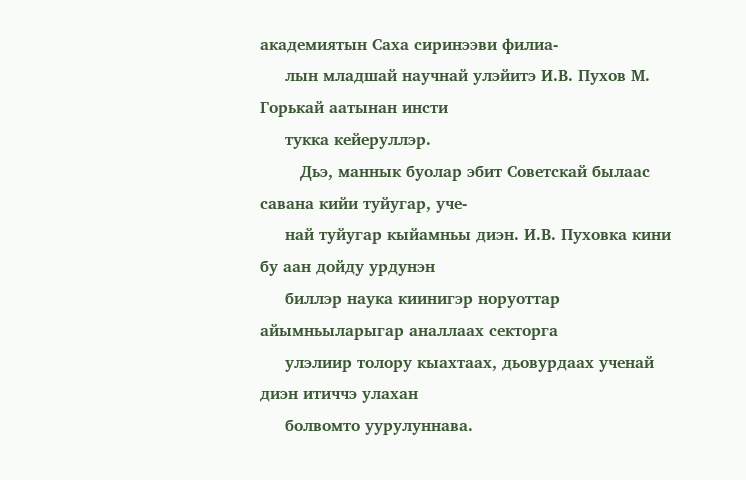академиятын Саха сиринээви филиа-
     лын младшай научнай улэйитэ И.В. Пухов М. Горькай аатынан инсти
     тукка кейеруллэр.
        Дьэ, маннык буолар эбит Советскай былаас савана кийи туйугар, уче-
     най туйугар кыйамньы диэн. И.В. Пуховка кини бу аан дойду урдунэн
     биллэр наука киинигэр норуоттар айымньыларыгар аналлаах секторга
     улэлиир толору кыахтаах, дьовурдаах ученай диэн итиччэ улахан
     болвомто уурулуннава.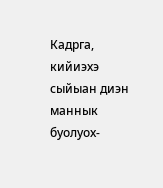Кадрга, кийиэхэ сыйыан диэн маннык буолуох-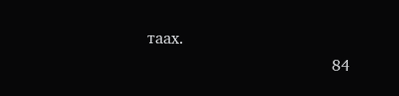таах.
                                     84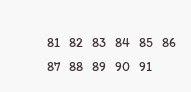81   82   83   84   85   86   87   88   89   90   91